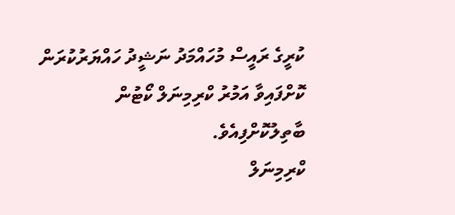ކުރީގެ ރައީސް މުހައްމަދު ނަޝީދު ހައްޔަރުކުރަން ކޮށްފައިވާ އަމުރު ކްރިމިނަލް ކޯޓުން ބާތިލުކޮށްފިއެވެ.
ކްރިމިނަލް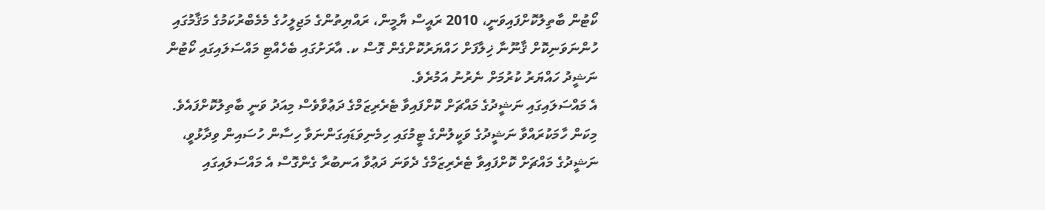ކޯޓުން ބާތިލުކޮށްފައިވަނީ، 2010 ރައީސް ޔާމީން، ރައްޔިތުންގެ މަޖިލީހުގެ މެމެބްރުކަމުގެ މަޤާމުގައި ހުންނަވަނިކޮށް ޤާނޫނާ ޚިލާފަށް ހައްޔަރުކޮށްގެން ގޮސް ކ. އާރަށުގައި ބެހެއްޓި މައްސަލައިގައި ކޯޓުން ނަޝީދު ހައްޔަރު ކުރުމަށް ނެރުނު އަމުރެވެ.
އެ މައްސަލައިގައި ނަޝީދުގެ މައްޗަށް ކޮށްފައިވާ ޓެރެރިޒަމްގެ ދަޢުވާވެސް މިއަދު ވަނީ ބާތިލުކޮށްފައެވެ.
މިކަން ހާމަކުރައްވާ ނަޝީދުގެ ވަކީލުންގެ ޓީމުގައި ހިމެނިވަޑައިގަންނަވާ ހިސާން ހުސައިން ވިދާޅުވީ، ނަޝީދުގެ މައްޗަށް ކޮށްފައިވާ ޓެރެރިޒަމްގެ ދެވަނަ ދަޢުވާ އަނބުރާ ގެންގޮސް އެ މައްސަލައިގައި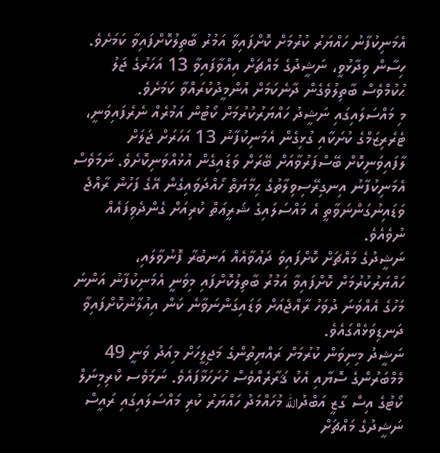އެމަނިކުފާނު ހައްޔަރު ކުރުމަށް ކޮށްފައިވާ އަމުރު ބާތިލުކޮށްފައިވާ ކަމަށެވެ.
ހިސާން ވިދާޅުވީ، ނަޝީދުގެ މައްޗަށް އިއްވާފައިވާ 13 އަހަރުގެ ޖަލު ޙުކުމްވެސް ބާތިލުވެގެން ދާނެކަމަށް އުންމީދުކުރައްވާ ކަމަށެވެ.
މި މައްސަލައިގައި ނަޝީދު ހައްޔަރުކުރުމަށް ކޯޓުން އަމުރެއް ނެރެފައިވަނީ، ޓެރެރިޒަމްގެ ކުށަކާއި ގުޅިގެން އެމަނިކުފާނު 13 އަހަރަށް ޖަލަށް ލާފައިވަނިކޮށް ބޭސްފަރުވާއަށް ބޭރަށް ވަޑައިގެން އުޅުއްވަނިކޮށެވެ. ނަމަވެސް އެމަނިކުފާނު އިނގިރޭސިވިލާތުގެ ޙިމާޔަތް ހޯއްދަވައިގެން އޭގެ ފަހުން ރާއްޖެ ވަޑައިނުގަންނަވާތީ އެ މައްސަލައިގެ ޝަރީޢަތް ކުރިއަށް ގެންދެވިފައެއް ނުވެއެވެ.
ނަޝީދުގެ މައްޗަށް ކޮށްފައިވަ ދަޢުވާއެއް އަނބުރާ ފޮނުވާލައި، ހައްޔަރުކުރުމަށް ކޮށްފައިވާ އަމުރު ބާތިލުކޮށްފައި މިވަނީ އެމަނިކުފާނު އަންނަ މަހުގެ އެއްވަނަ ދުވަހު ރާއްޖެއަށް ވަޑައިގަންނަވާނެ ކަން އިއުލާނުކޮށްފައިވާ ދަނޑިވަޅެއްގައެވެ.
ނަޝީދު މިނިވަން ކުރުމަށް ރައްޔިތުންގެ މަޖިލީހަށް މިއަދު ވަނީ 49 މެމްބަރުންގެ ސޮޔާއި އެކު ޤަރާރެއްވެސް ހުށަހަޅާފައެވެ. ނަމަވެސ ކްރިމިނަލް ކޯޓުގެ އިސް ގާޒީ އަބްދުالله މުހައްމަދު ހައްޔަރު ކުރި މައްސަލައިގައި ރައީސް ނަޝީދުގެ މައްޗަށް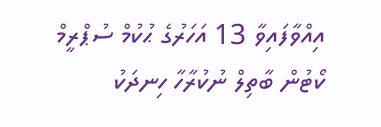އިއްވާފައިވާ 13 އަހަރުގެ ޙުކުމް ސުޕްރީމް ކޯޓުން ބާތިލް ނުކުރާހާ ހިނދަކު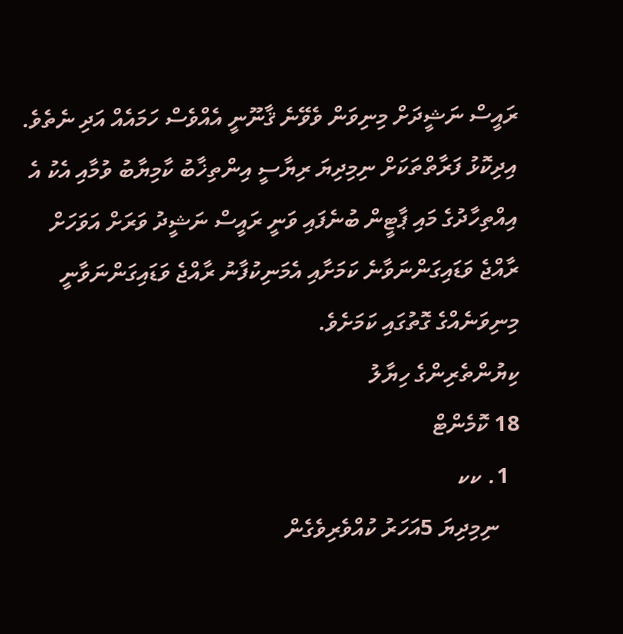ރައީސް ނަޝީދަށް މިނިވަން ވެވޭނެ ޤާނޫނީ އެއްވެސް ހަމައެއް އަދި ނެތެވެ.
އިދިކޮޅު ފަރާތްތަކަށް ނިމިދިޔަ ރިޔާސީ އިންތިޚާބު ކާމިޔާބު ވުމާއި އެކު އެ އިއްތިހާދުގެ މައި ޕާޓީން ބުނެފައި ވަނީ ރައީސް ނަޝީދު ވަރަށް އަވަހަށް ރާއްޖެ ވަޑައިގަންނަވާނެ ކަމަށާއި އެމަނިކުފާނު ރާއްޖެ ވަޑައިގަންނަވާނީ މިނިވަނެއްގެ ގޮތުގައި ކަމަށެވެ.
ކިޔުންތެރިންގެ ހިޔާލު
18 ކޮމެންޓް
  1. ކކ
    ނިމިދިޔަ 5އަހަރު ކުއްވެރިވެގެން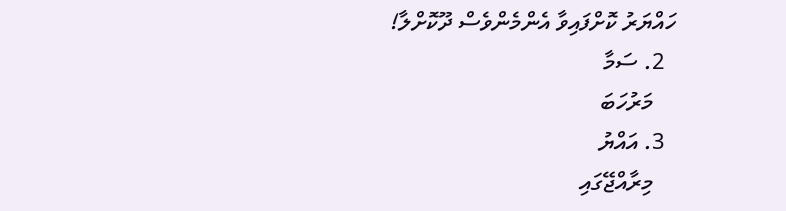ހައްޔަރު ކޮށްފައިވާ އެންމެންވެސް ދޫކޮށްލާ!
  2. ސަމާ
    މަރުހަބަ
  3. އައްޔު
    މިރާއްޖޭގައި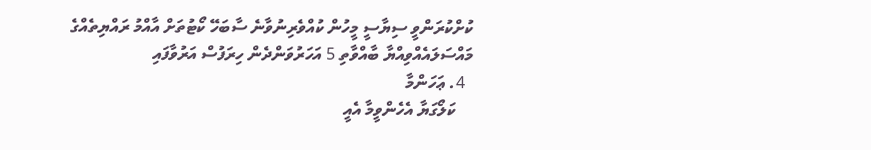ކުށްކުރަންވީ ސިޔާސީ މީހުން ކުއްވެރިނުވާނެ ސާބަހޭ ކޯޓުތަށް އާއްމު ރައްޔިތެއްގެ މައްސަލައެއްވިއްޔާ ބާއްވާތި 5 އަހަރުވަންދެން ހިރަފުސް އަރުވާފައި
  4. ޢަހަންމާ
    ކަލޯގަޔާ އެހެންވީމާ އެއީ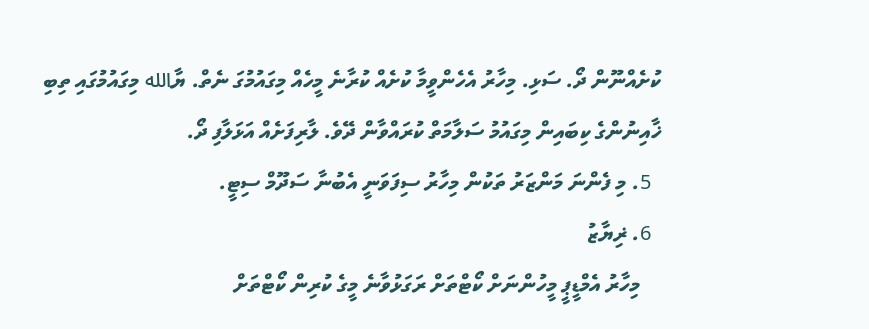ކުށެއްނޫން ދޯ. ސަޅި. މިހާރު އެހެންވީމާ ކުށެއް ކުރާނެ މީހެއް މިގައުމުގަ ނެތް. ޔާالله މިގައުމުގައި ތިބި ޚާއިނުންގެ ކިބައިން މިގައުމު ސަލާމަތް ކުރައްވާން ދޭވެ. ލާރިފަށެއް އަޅަލާފި ދޯ.
  5. މި ފެންނަ މަންޒަރު ތަކުން މިހާރު ސިފަވަނީ އެބުނާ ސަދޫމް ސިޓީ.
  6. ޜިޔާޒު
    މިހާރު އެމްޑީޕީ މީހުންނަށް ކޯޓްތަށް ރަގަޅުވާނެ މީގެ ކުރިން ކޯޓްތަށް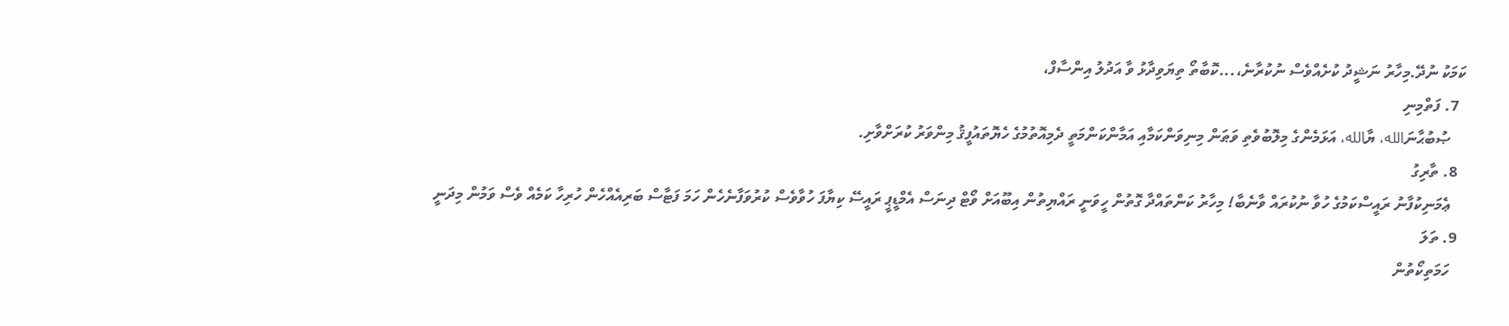ކަމަކު ނުދޭ.މިހާރު ނަޝީދު ކުށެއްވެސް ނުކުރާނެ،...ކޮބާތޯ ތިޔަވިދާޅު ވާ އަދުލު އިންސާފް،
  7. ފަތްމިނި
    ޞުބުޙާނަالله، ޔާالله، އަޅަމެންގެ މިލޮބުވެތި ވަޠަން މިނިވަންކަމާއި އަމާންކަންމަތީ ދެމިއޮތުމުގެ ހެޔޮތައުފީޤު މިންވަރު ކުރަށްވާށި.
  8. ތާރިގު
    ޢެމަނިކުފާނު ރައީސްކަމުގެ ހުވާ ނުކުރައް ވާނެބާ! މިހާރު ކަންތައްދާ ގޮތުން ހީވަނީ ރައްޔިތުން އިބޫއަށް ވޯޓް ދިނަސް އެމްޑީޕީ ރައީސޭ ކިޔާފަ ހުވާވެސް ކުރުވަފާނެހެން ހަމަ ފަޓާސް ބަރިއެއްހެން ހުރިހާ ކަމެއް ވެސް ވަމުން މިދަނީ
  9. ތަލަ
    ހަމަތިކޯތުން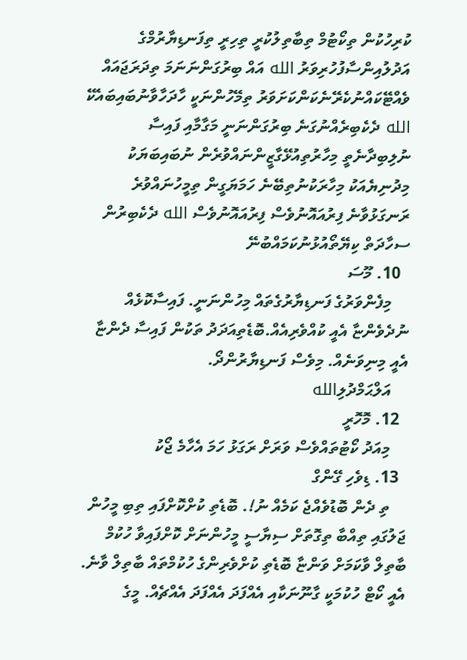ކުރިހުކުން ތިކޯޓުމް ތިބާތިލުކުރީ ތިހިރީ ތިފަނޑިޔާރުމްގެ އަދުލުއިންސާފުހުރިވަރު الله އައް ބިރުގަންނަނަމަ ތިދަރަޖައައް ވެއްޓޭކައްނުކެރޭނެކަންކަށަވަރު ތިމޭހުންނަކީ ހާދަހާވާނުބައިބައެކޭ الله ދެކެބިރެއްނުގަނެ ބިރުގަންނަނީ މަގާމާއި ފައިސާ ނުލިބިދާނެތީ މިހާރުތިއުޅޭގާޒީންނައްވުރެން ނުބައިބަޔަކު މިދުނިޔެއަކު މިހާރަކުނުތިބޭނެ ހަމަޔަގީން ތިމީހުނައްވުރެ ރަނގަޅުވާނެ ފިރުއައޮނުވެސް ފިރުއައޮނުވެސް الله ދެކެބިރުން ސހާދަތް ކިޔޭތޯއުޅުނުކަމައްބުނޭ
  10. މޫސަ
    މިފެންވަރުގެ ފަނޑިޔާރުގެތައް މިހުންނަނީ. ފައިސާކޮޅެއް ނުދެވެންޏާ އެއީ ކުއްވެރިއެއް.ބޮޑެތިއަދަދު ތަކުން ފައިސާ ދެންޏާ އެއީ މިނިވަނެއް. މިވެސް ފަނޑިޔާރުންދޯ.
    އަލްޙަމްދުލިالله
  12. މޮހޮރީ
    މިއަދު ކޯޓުތައްވެސް ވަރަށް ރަގަޅު ހަމަ އެހާމެ ޖޯކު
  13. ޑިވެހި ގޭންގް
    ތި ދެން ބޮޑުވެއްޖެ ކަމެއް ނު!. ބޮޑެތި ކުށްކޮށްފައި ތިބި މީހުން ޖަލުގައި ތިއްބާ ތިގޮތަށް ސިޔާސީ މީހުންނަށް ކޮށްފައިވާ ހުކުމް ބާތިލް ވާކަމަށް ވަންޏާ ބޮޑެތި ކުށްވެރިންގެ ހުކުމްތައް ބާތިލް ވާނެ. އެއީ ކޯޓް ހުކުމަކީ ގާނޫނަކާއި އެއްފަދަ އެއްފަދަ އެއްޗެއް. މީގެ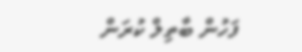ފަހުން ބާތިލް ކުރަން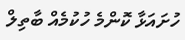ހުށައަޅާ ކޮންމެ ހުކުމެއް ބާތިލް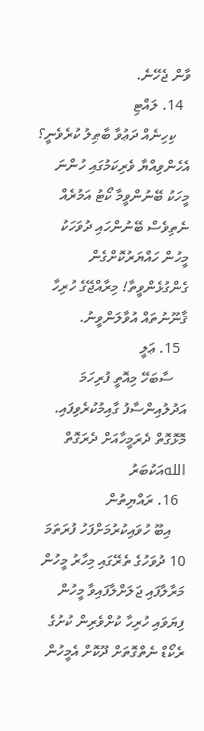ވާން ޖެހޭނެ.
  14. ލައްޓި
    ކިހިނެއް ދަޢުވާ ބާޠިލު ކުރެވެނީ؟ އެހެންވިއްޔާ ވެރިކަމުގައި ހުންނަ މީހަކު ބޭނުންވީމާ ކޯޓު އަމުރެއް ނެތިވެސް ބޭނުންހައި ދުވަހަކު މީހުން ހައްޔަރުކޮށްގެން ގެންގުޅެންވީތާ! މިރާއްޖޭގެ ހުރިހާ ޤާނޫނުތައް އުވާލަންވީނު.
  15. ޢަލީ
    ސާބަހޭ މިއޮތީ ފުރިހަމަ އަދުލުއިންސާފު ގާއިމުކުރެވިފައި. މޮޅޮގޮތް ދެރަމީހާއަށް ދެރަގޮތް اللهއަކުބަރު
  16. ރައްޔިތުން
    އިބޫ ހުވައިކުރުމަށްފަހު ފުރަތަމަ 10 ދުވަހުގެ ތެރޭގައި މިހާރު މީހުން މަރާލާފައި ޖަލަށްލާފައިވާ މީހުން ފިޔަވައި ހުރިހާ ކުށްވެރިން ކުށުގެ ރެކޯޑް ނެތްގޮތަށް ދޫކޮށް އެމީހުން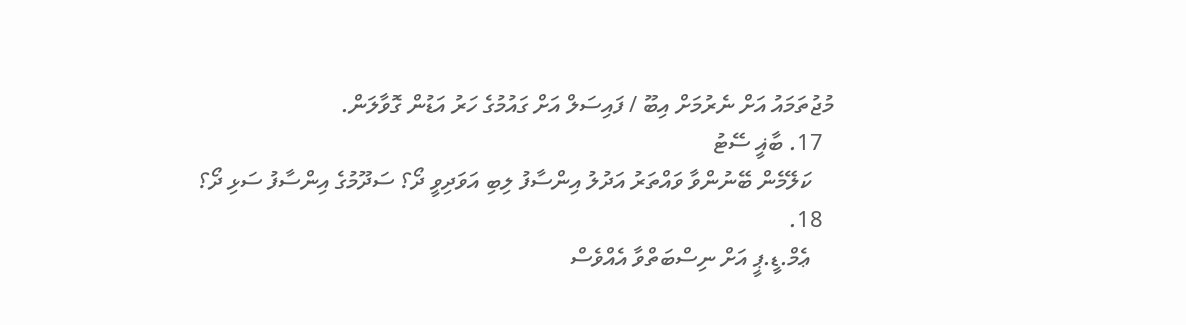މުޖުތަމައު އަށް ނެރުމަށް އިބޫ / ފައިސަލް އަށް ގައުމުގެ ހަރު އަޑުން ގޮވާލަން.
  17. ބާޣީ ސޭޓު
    ކަލޭމެން ބޭނުންވާ ވައްތަރު އަދުލު އިންސާފު ލިބި އަވަދިވީ ދޯ؟ ސަދޫމުގެ އިންސާފު ސަޅި ދޯ؟
  18.
    ޢެމް.ޑީ.ޕީ އަށް ނިސްބަތްވާ އެއްވެސް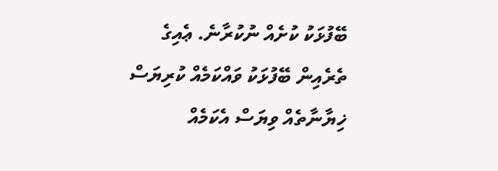ބޭފުޅަކު ކުށެއް ނުކުރާނެ. ޢެއިގެ ތެރެއިން ބޭފުޅަކު ވައްކަމެއް ކުރިޔަސް ޚިޔާނާތެއް ވިޔަސް އެކަމެއް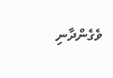ވެގެންދާނި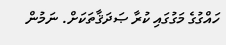ހައްގުގެ މަގުގައި ކުރާ ޞަދަޤާތަކަށް. ނަމުން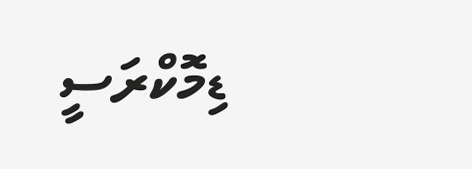ޑިމޮކްރަސީ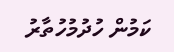ކަމުން ހުދުމުހުތާރު